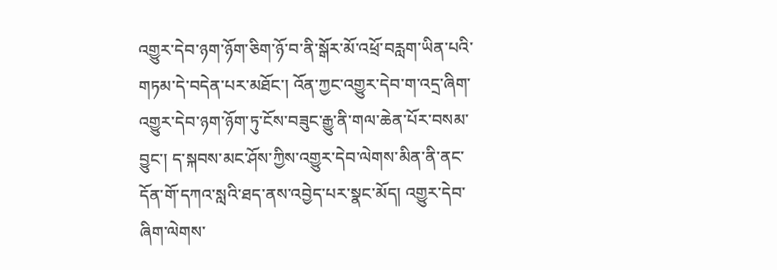འགྱུར་དེབ་ཉག་ཉོག་ཅིག་ཉོ་བ་ནི་སྒོར་མོ་འཕྲོ་བརླག་ཡིན་པའི་གཏམ་དེ་བདེན་པར་མཐོང་། འོན་ཀྱང་འགྱུར་དེབ་ག་འདྲ་ཞིག་འགྱུར་དེབ་ཉག་ཉོག་ཏུ་ངོས་བཟུང་རྒྱུ་ནི་གལ་ཆེན་པོར་བསམ་བྱུང་། ད་སྐབས་མང་ཤོས་ཀྱིས་འགྱུར་དེབ་ལེགས་མིན་ནི་ནང་དོན་གོ་དཀའ་སླའི་ཐད་ནས་འབྱེད་པར་སྣང་མོད། འགྱུར་དེབ་ཞིག་ལེགས་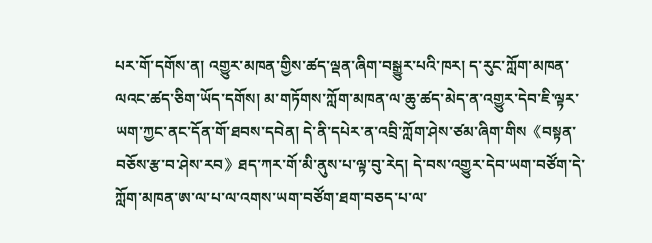པར་གོ་དགོས་ན། འགྱུར་མཁན་གྱིས་ཚད་ལྡན་ཞིག་བསྒྱུར་པའི་ཁར། ད་རུང་ཀློག་མཁན་ལའང་ཚད་ཅིག་ཡོད་དགོས། མ་གཏོགས་ཀློག་མཁན་ལ་ཆུ་ཚད་མེད་ན་འགྱུར་དེབ་ཇི་ལྟར་ཡག་ཀྱང་ནང་དོན་གོ་ཐབས་དབེན། དེ་ནི་དཔེར་ན་འབྲི་ཀློག་ཤེས་ཙམ་ཞིག་གིས《བསྟན་བཅོས་རྩ་བ་ཤེས་རབ》ཐད་ཀར་གོ་མི་ནུས་པ་ལྟ་བུ་རེད། དེ་བས་འགྱུར་དེབ་ཡག་བཙོག་དེ་ཀློག་མཁན་ཨ་ལ་པ་ལ་འགས་ཡག་བཙོག་ཐག་བཅད་པ་ལ་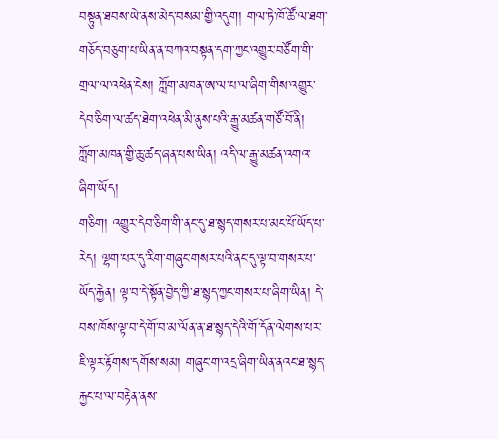བསྟུན་ཐབས་ཡེ་ནས་མེད་བསམ་གྱི་འདུག། གལ་ཏེ་ཁོ་ཚོ་ལ་ཐག་གཅོད་བཅུག་པ་ཡིན་ན་བཀའ་བསྟན་དག་ཀྱང་འགྱུར་བཙོག་གི་གྲལ་ལ་འཕེན་ངེས། ཀློག་མཁན་ཨ་ལ་པ་ལ་ཞིག་གིས་འགྱུར་དེབ་ཅིག་ལ་ཚད་ཐེག་འཕེན་མི་ནུས་པའི་རྒྱུ་མཚན་གཙོ་བོ་ནི། ཀློག་མཁན་གྱི་ཆུ་ཚད་ཞན་པས་ཡིན། འདི་ལ་རྒྱུ་མཚན་འགའ་ཞིག་ཡོད།
གཅིག། འགྱུར་དེབ་ཅིག་གི་ནང་དུ་ཐ་སྙད་གསར་པ་མང་པོ་ཡོད་པ་རེད། ལྷག་པར་དུ་རིག་གཞུང་གསར་པའི་ནང་དུ་ལྟ་བ་གསར་པ་ཡོད་རྐྱེན། ལྟ་བ་དེ་སྟོན་བྱེད་ཀྱི་ཐ་སྙད་ཀྱང་གསར་པ་ཞིག་ཡིན། དེ་བས་ཁོས་ལྟ་བ་དེ་གོ་བ་མ་ལོན་ན་ཐ་སྙད་དེའི་གོ་དོན་ལེགས་པར་ཇི་ལྟར་རྟོགས་དགོས་སམ། གཞུང་ག་འདྲ་ཞིག་ཡིན་ནའང་ཐ་སྙད་རྐྱང་པ་ལ་བརྟེན་ནས་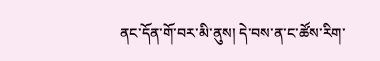ནང་དོན་གོ་བར་མི་ནུས། དེ་བས་ན་ང་ཚོས་རིག་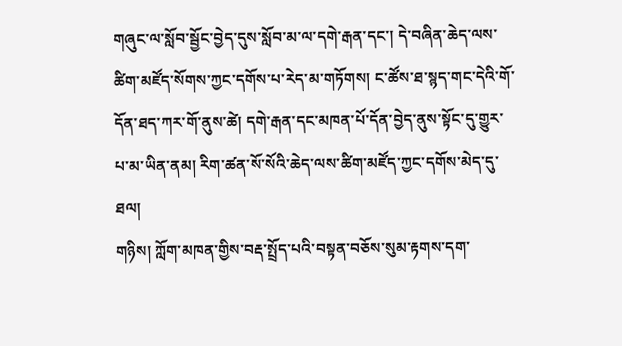གཞུང་ལ་སློབ་སྦྱོང་བྱེད་དུས་སློབ་མ་ལ་དགེ་རྒན་དང་། དེ་བཞིན་ཆེད་ལས་ཚིག་མཛོད་སོགས་ཀྱང་དགོས་པ་རེད་མ་གཏོགས། ང་ཚོས་ཐ་སྙད་གང་དེའི་གོ་དོན་ཐད་ཀར་གོ་ནུས་ཚེ། དགེ་རྒན་དང་མཁན་པོ་དོན་བྱེད་ནུས་སྟོང་དུ་གྱུར་པ་མ་ཡིན་ནམ། རིག་ཚན་སོ་སོའི་ཆེད་ལས་ཚིག་མཛོད་ཀྱང་དགོས་མེད་དུ་ཐལ།
གཉིས། ཀློག་མཁན་གྱིས་བརྡ་སྤྲོད་པའི་བསྟན་བཅོས་སུམ་རྟགས་དག་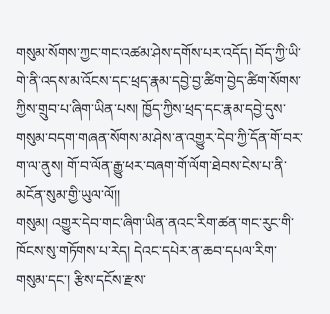གསུམ་སོགས་ཀྱང་གང་འཚམ་ཤེས་དགོས་པར་འདོད། བོད་ཀྱི་ཡི་གེ་ནི་འདས་མ་འོངས་དང་ཕྲད་རྣམ་དབྱེ་བྱ་ཚིག་བྱེད་ཚིག་སོགས་ཀྱིས་གྲུབ་པ་ཞིག་ཡིན་པས། ཁྱོད་ཀྱིས་ཕྲད་དང་རྣམ་དབྱེ་དུས་གསུམ་བདག་གཞན་སོགས་མ་ཤེས་ན་འགྱུར་དེབ་ཀྱི་དོན་གོ་བར་ག་ལ་ནུས། གོ་བ་ལོན་རྒྱུ་ཕར་བཞག་གོ་ལོག་ཐེབས་ངེས་པ་ནི་མངོན་སུམ་གྱི་ཡུལ་ལོ།།
གསུམ། འགྱུར་དེབ་གང་ཞིག་ཡིན་ནའང་རིག་ཚན་གང་རུང་གི་ཁོངས་སུ་གཏོགས་པ་རེད། དེའང་དཔེར་ན་ཆབ་དཔལ་རིག་གསུམ་དང་། རྩིས་དངོས་རྫས་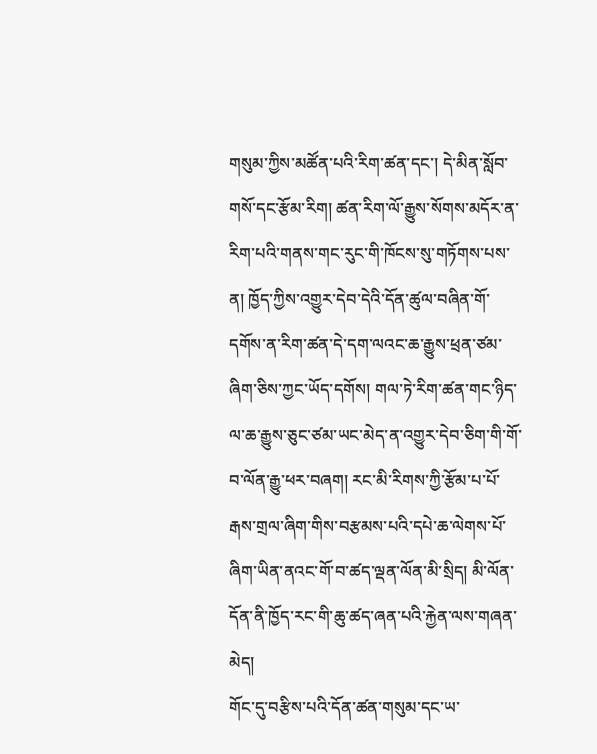གསུམ་ཀྱིས་མཚོན་པའི་རིག་ཚན་དང་། དེ་མིན་སློབ་གསོ་དང་རྩོམ་རིག། ཚན་རིག་ལོ་རྒྱུས་སོགས་མདོར་ན་རིག་པའི་གནས་གང་རུང་གི་ཁོངས་སུ་གཏོགས་པས་ན། ཁྱོད་ཀྱིས་འགྱུར་དེབ་དེའི་དོན་ཚུལ་བཞིན་གོ་དགོས་ན་རིག་ཚན་དེ་དག་ལའང་ཆ་རྒྱུས་ཕྲན་ཙམ་ཞིག་ཅིས་ཀྱང་ཡོད་དགོས། གལ་ཏེ་རིག་ཚན་གང་ཉིད་ལ་ཆ་རྒྱུས་ཅུང་ཙམ་ཡང་མེད་ན་འགྱུར་དེབ་ཅིག་གི་གོ་བ་ལོན་རྒྱུ་ཕར་བཞག། རང་མི་རིགས་ཀྱི་རྩོམ་པ་པོ་རྒས་གྲལ་ཞིག་གིས་བརྩམས་པའི་དཔེ་ཆ་ལེགས་པོ་ཞིག་ཡིན་ནའང་གོ་བ་ཚད་ལྡན་ལོན་མི་སྲིད། མི་ལོན་དོན་ནི་ཁྱོད་རང་གི་ཆུ་ཚད་ཞན་པའི་རྐྱེན་ལས་གཞན་མེད།
གོང་དུ་བརྩིས་པའི་དོན་ཚན་གསུམ་དང་ཡ་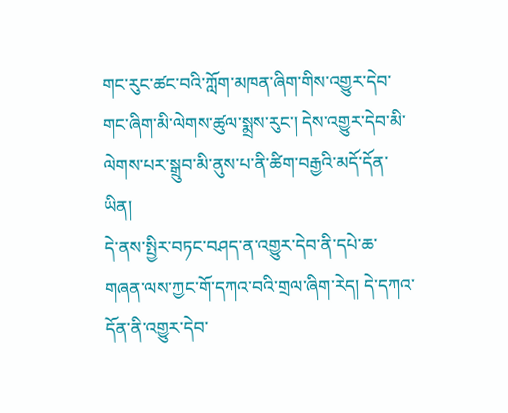གང་རུང་ཚང་བའི་ཀློག་མཁན་ཞིག་གིས་འགྱུར་དེབ་གང་ཞིག་མི་ལེགས་ཚུལ་སྨྲས་རུང་། དེས་འགྱུར་དེབ་མི་ལེགས་པར་སྒྲུབ་མི་ནུས་པ་ནི་ཚིག་བརྒྱའི་མདོ་དོན་ཡིན།
དེ་ནས་སྤྱིར་བཏང་བཤད་ན་འགྱུར་དེབ་ནི་དཔེ་ཆ་གཞན་ལས་ཀྱང་གོ་དཀའ་བའི་གྲལ་ཞིག་རེད། དེ་དཀའ་དོན་ནི་འགྱུར་དེབ་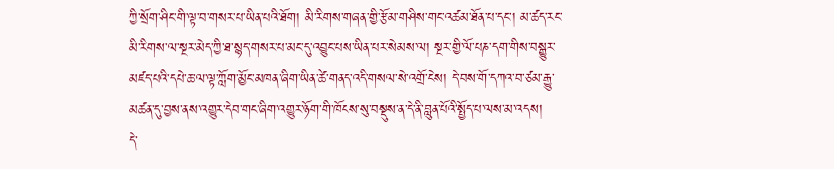ཀྱི་སྲོག་ཤིང་གི་ལྟ་བ་གསར་པ་ཡིན་པའི་ཐོག། མི་རིགས་གཞན་གྱི་རྩོམ་གཤིས་གང་འཚམ་ཐོན་པ་དང་། མ་ཚད་རང་མི་རིགས་ལ་སྔར་མེད་ཀྱི་ཐ་སྙད་གསར་པ་མང་དུ་འབྱུང་པས་ཡིན་པར་སེམས་ལ། སྔར་གྱི་ལོ་པཎ་དག་གིས་བསྒྱུར་མཛད་པའི་དཔེ་ཆ་ལ་ལྟ་ཀློག་མྱོང་མཁན་ཞིག་ཡིན་ཚེ་གནད་འདི་གསལ་སེ་འགྲོ་ངེས། དེ་བས་གོ་དཀའ་བ་ཙམ་རྒྱུ་མཚན་དུ་བྱས་ནས་འགྱུར་དེབ་གང་ཞིག་འགྱུར་ཉོག་གི་ཁོངས་སུ་བསྡུས་ན་དེ་ནི་བླུན་པོའི་སྤྱོད་པ་ལས་མ་འདས།
དེ་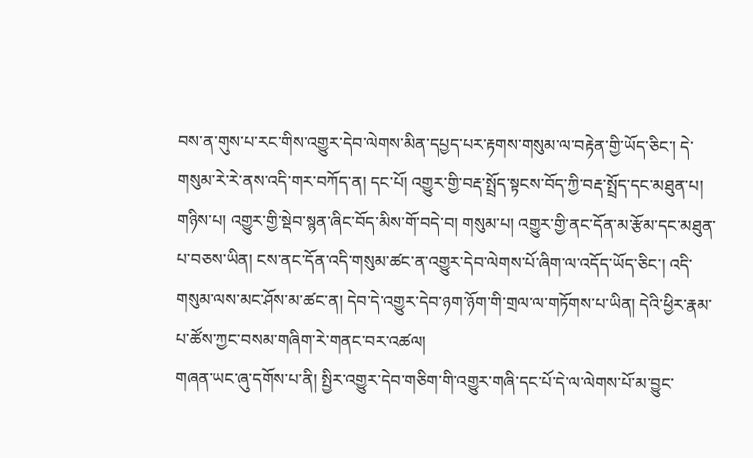བས་ན་གུས་པ་རང་གིས་འགྱུར་དེབ་ལེགས་མིན་དཔྱད་པར་རྟགས་གསུམ་ལ་བརྟེན་གྱི་ཡོད་ཅིང་། དེ་གསུམ་རེ་རེ་ནས་འདི་གར་བཀོད་ན། དང་པོ། འགྱུར་གྱི་བརྡ་སྤྲོད་སྟངས་བོད་ཀྱི་བརྡ་སྤྲོད་དང་མཐུན་པ། གཉིས་པ། འགྱུར་གྱི་སྡེབ་སྙན་ཞིང་བོད་མིས་གོ་བདེ་བ། གསུམ་པ། འགྱུར་གྱི་ནང་དོན་མ་རྩོམ་དང་མཐུན་པ་བཅས་ཡིན། ངས་ནང་དོན་འདི་གསུམ་ཚང་ན་འགྱུར་དེབ་ལེགས་པོ་ཞིག་ལ་འདོད་ཡོད་ཅིང་། འདི་གསུམ་ལས་མང་ཤོས་མ་ཚང་ན། དེབ་དེ་འགྱུར་དེབ་ཉག་ཉོག་གི་གྲལ་ལ་གཏོགས་པ་ཡིན། དེའི་ཕྱིར་རྣམ་པ་ཚོས་ཀྱང་བསམ་གཞིག་རེ་གནང་བར་འཚལ།
གཞན་ཡང་ཞུ་དགོས་པ་ནི། སྤྱིར་འགྱུར་དེབ་གཅིག་གི་འགྱུར་གཞི་དང་པོ་དེ་ལ་ལེགས་པོ་མ་བྱུང་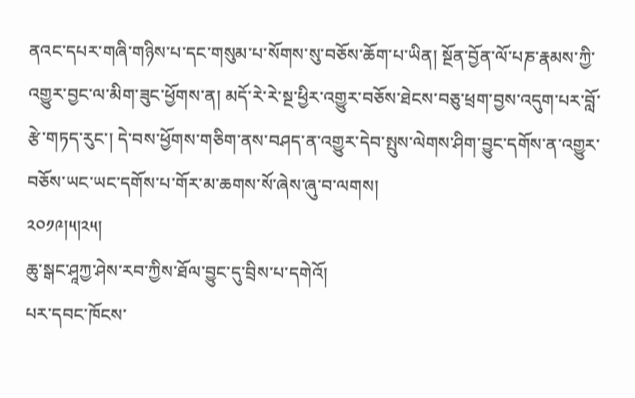ནའང་དཔར་གཞི་གཉིས་པ་དང་གསུམ་པ་སོགས་སུ་བཅོས་ཆོག་པ་ཡིན། སྔོན་བྱོན་ལོ་པཎ་རྣམས་ཀྱི་འགྱུར་བྱང་ལ་མིག་ཟུང་ཕྱོགས་ན། མདོ་རེ་རེ་སྔ་ཕྱིར་འགྱུར་བཅོས་ཐེངས་བཅུ་ཕྲག་བྱས་འདུག་པར་བློ་རྩེ་གཏད་རུང་། དེ་བས་ཕྱོགས་གཅིག་ནས་བཤད་ན་འགྱུར་དེབ་སྤུས་ལེགས་ཤིག་བྱུང་དགོས་ན་འགྱུར་བཅོས་ཡང་ཡང་དགོས་པ་གོར་མ་ཆགས་སོ་ཞེས་ཞུ་བ་ལགས།
༢༠༡༩།༥།༢༥།
ཆུ་སྒང་ཤཱཀྱ་ཤེས་རབ་ཀྱིས་ཐོལ་བྱུང་དུ་བྲིས་པ་དགེའོ།
པར་དབང་ཁོངས་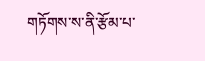གཏོགས་ས་ནི་རྩོམ་པ་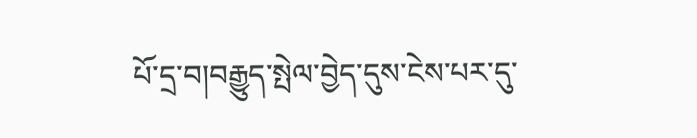པོ་དྲ་བ།བརྒྱུད་སྤེལ་བྱེད་དུས་ངེས་པར་དུ་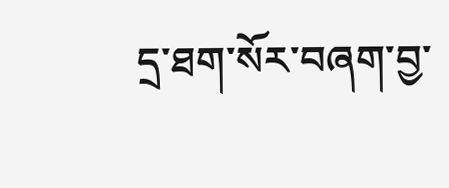དྲ་ཐག་སོར་བཞག་བྱ་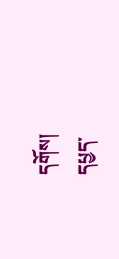དགོས།
དཔྱད་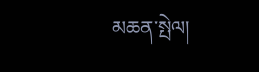མཆན་སྤེལ།